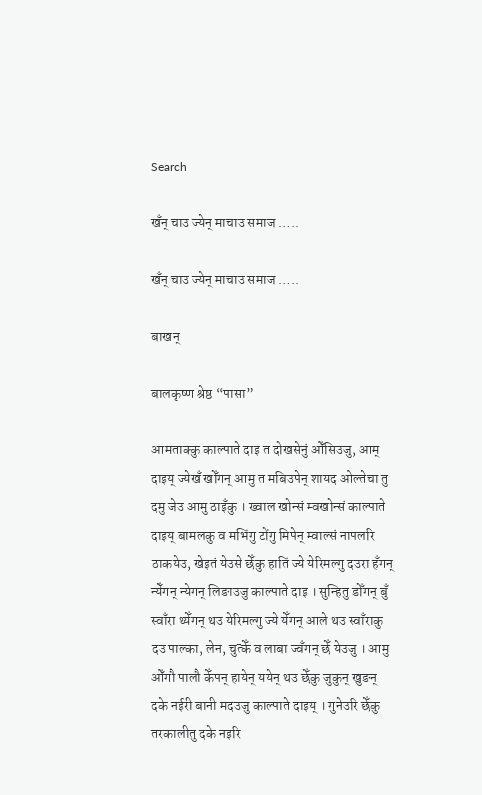Search

खँन् चाउ ज्येन् माचाउ समाज …..

खँन् चाउ ज्येन् माचाउ समाज …..

बाखन्

बालकृष्ण श्रेष्ठ “पासा”

आमताक्कु काल्पाते दाइ त दोखसेनुं ओँसिउजु, आम् दाइय् ज्येखँ खोँगन् आमु त मबिउपेन् शायद ओल्तेचा तु दमु जेउ आमु ठाइँकु । ख्वाल खोन्सं म्वखोन्सं काल्पाते दाइय् बामलकु व मभिंगु टोंगु मिपेन् म्वाल्सं नापलरि ठाकयेउ, खेइतं येउसे छेँकु हातिं ज्ये येरिमल्गु दउरा हँगन् न्येँगन् न्येगन् लिङाउजु काल्पाते दाइ । सुन्हितु डोँगन् बुँ स्वाँरा थ्येँगन् थउ येरिमल्गु ज्ये येँगन् आले थउ स्वाँराकु दउ पाल्का, लेन, चुत्केँ व लाबा ज्वँगन् छेँ येउजु । आमु ओँगौ पालौ केँपन् हायेन् ययेन् थउ छेँकु जुकुन् खुङन् दके नईरी बानी मदउजु काल्पाते दाइय् । गुनेउरि छेँकु तरकालीतु दके नइरि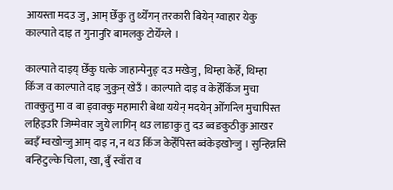आयस्ता मदउ जु, आम् छेँकु तु थ्येँगन् तरकारी बियेन् ग्वाहार येकु काल्पाते दाइ त गुनानुरि बामलकु टोयेँग्ले ।

काल्पाते दाइय् छेँकु घत्के जाहान्पेनुङ् दउ मखेजु, थिम्हा केहेँ, थिम्हा किँज व काल्पाते दाइ जुकुन् खेउँ । काल्पाते दाइ व केहेँकिँज मुचा ताक्कुतु मा व बा ड्वाक्कु महामारी बेथा ययेन् मदयेन् ओँगन्लि मुचापिस्त लहिइउरि जिम्मेवार जुये लागिन् थउ लाङाकु तु दउ ब्वङकुठीकु आखर ब्वइँ म्वखोन्जु आम् दाइ न, न थउ किँज केहेँपिस्त ब्वंकेइखोन्जु । सुन्हिन्नसि बन्हिटुल्के चिला, खा, बुँ स्वाँरा व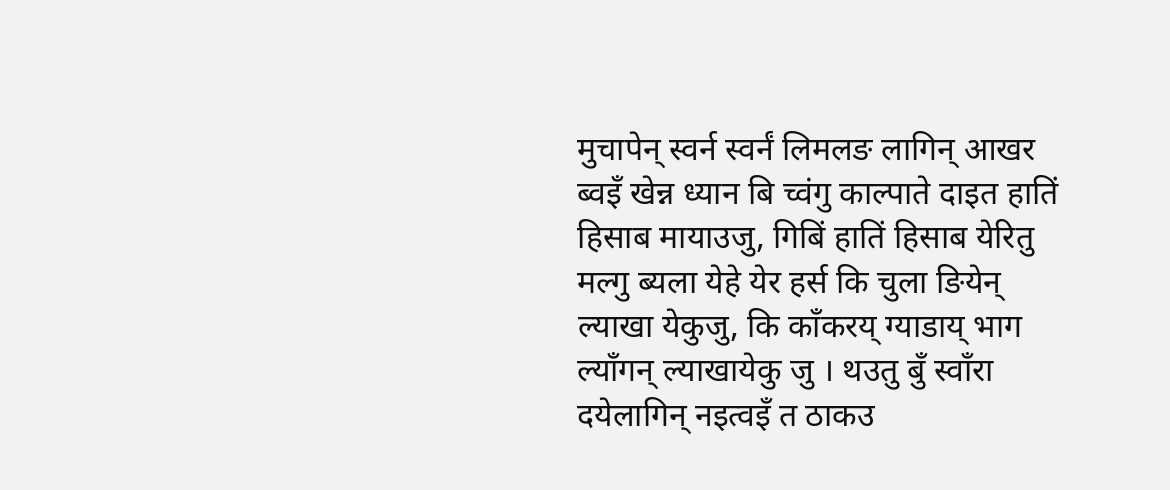मुचापेन् स्वर्न स्वर्नं लिमलङ लागिन् आखर ब्वइँ खेन्न ध्यान बि च्वंगु काल्पाते दाइत हातिं हिसाब मायाउजु, गिबिं हातिं हिसाब येरितु मल्गु ब्यला येहे येर हर्स कि चुला ङियेन् ल्याखा येकुजु, कि काँकरय् ग्याडाय् भाग ल्याँगन् ल्याखायेकु जु । थउतु बुँ स्वाँरा दयेलागिन् नइत्वइँ त ठाकउ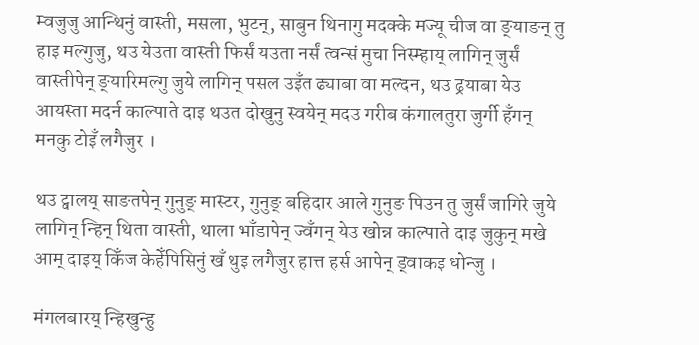म्वजुजु आन्थिनुं वास्ती, मसला, भुटन्, साबुन थिनागु मदक्के मज्यू चीज वा ङ्याङन् तु हाइ मल्गुजु, थउ येउता वास्ती फिर्सं यउता नर्सं त्वन्सं मुचा निस्म्हाय् लागिन् जुर्सं वास्तीपेन् ङ्यारिमल्गु जुये लागिन् पसल उइँत ढ्याबा वा मल्दन, थउ ढ्रयाबा येउ आयस्ता मदर्न काल्पाते दाइ थउत दोखुनु स्वयेन् मदउ गरीब कंगालतुरा जुर्गी हँगन् मनकु टोइँ लगैजुर ।

थउ ट्वालय् साङतपेन् गुनुङ् मास्टर, गुनुङ् बहिदार आले गुनुङ पिउन तु जुर्सं जागिरे जुये लागिन् न्हिन् थिता वास्ती, थाला भाँडापेन् ज्वँगन् येउ खोन्न काल्पाते दाइ जुकुन् मखे आम् दाइय् किँज केहेँपिसिनुं खँ थुइ लगैजुर हात्त हर्स आपेन् ड्वाकइ धोन्जु ।

मंगलबारय् न्हिखुन्हु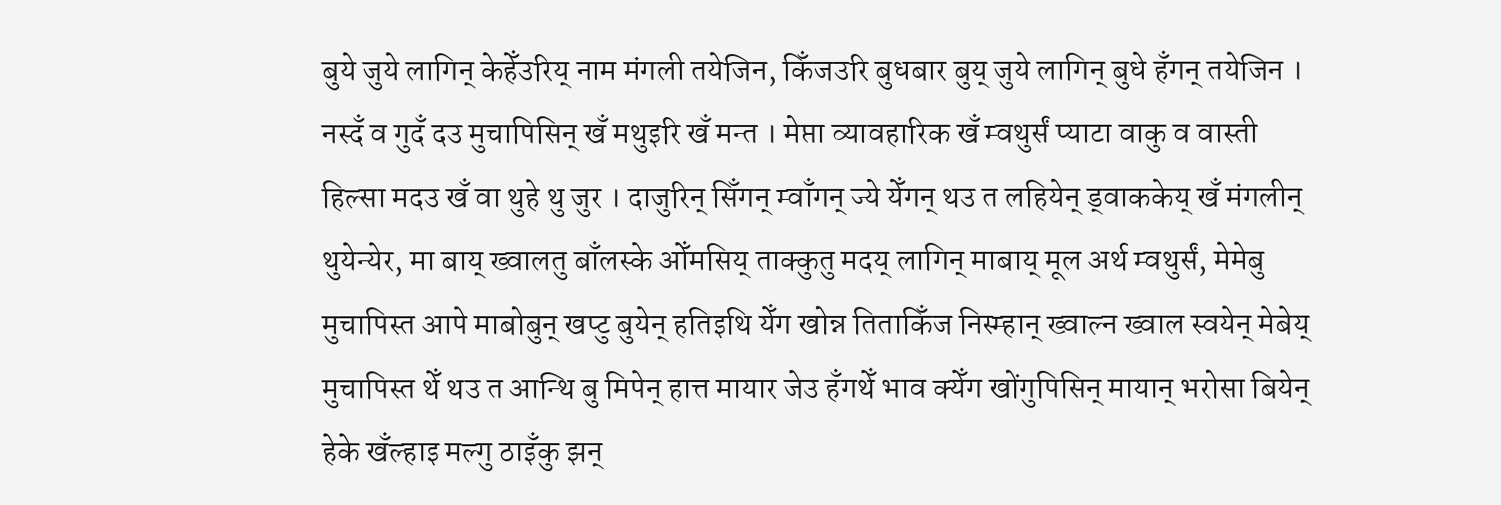बुये जुये लागिन् केहेँउरिय् नाम मंगली तयेजिन, किँजउरि बुधबार बुय् जुये लागिन् बुधे हँगन् तयेजिन । नस्दँ व गुदँ दउ मुचापिसिन् खँ मथुइरि खँ मन्त । मेप्ता व्यावहारिक खँ म्वथुर्सं प्याटा वाकु व वास्ती हिल्सा मदउ खँ वा थुहे थु जुर । दाजुरिन् सिँगन् म्वाँगन् ज्ये येँगन् थउ त लहियेन् ड्वाककेय् खँ मंगलीन् थुयेन्येर, मा बाय् ख्वालतु बाँलस्के ओँमसिय् ताक्कुतु मदय् लागिन् माबाय् मूल अर्थ म्वथुर्सं, मेमेबु मुचापिस्त आपे माबोबुन् खप्टु बुयेन् हतिइथि येँग खोन्न तिताकिँज निस्म्हान् ख्वाल्न ख्वाल स्वयेन् मेबेय् मुचापिस्त थेँ थउ त आन्थि बु मिपेन् हात्त मायार जेउ हँगथेँ भाव क्येँग खोंगुपिसिन् मायान् भरोसा बियेन् हेके खँल्हाइ मल्गु ठाइँकु झन्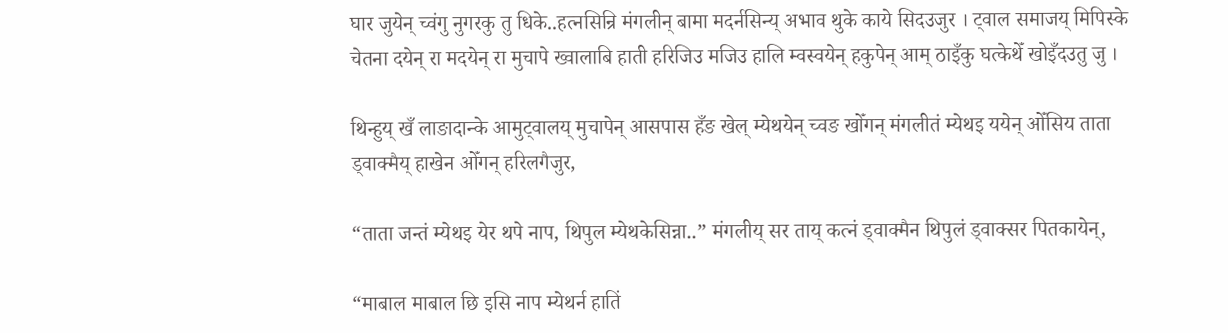घार जुयेन् च्वंगु नुगरकु तु धिके..हत्नसिन्रि मंगलीन् बामा मदर्नसिन्य् अभाव थुके काये सिदउजुर । ट्वाल समाजय् मिपिस्के चेतना दयेन् रा मदयेन् रा मुचापे ख्वालाबि हाती हरिजिउ मजिउ हालि म्वस्वयेन् हकुपेन् आम् ठाइँकु घत्केथेँ खोइँदउतु जु ।

थिन्हुय् खँ लाङादान्के आमुट्वालय् मुचापेन् आसपास हँङ खेल् म्येथयेन् च्वङ खोँगन् मंगलीतं म्येथइ ययेन् ओँसिय ताता ड्वाक्मैय् हाखेन ओँगन् हरिलगैजुर,

“ताता जन्तं म्येथइ येर थपे नाप, थिपुल म्येथकेसिन्ना..” मंगलीय् सर ताय् कत्नं ड्वाक्मैन थिपुलं ड्वाक्सर पितकायेन्,

“माबाल माबाल छि इसि नाप म्येथर्न हातिं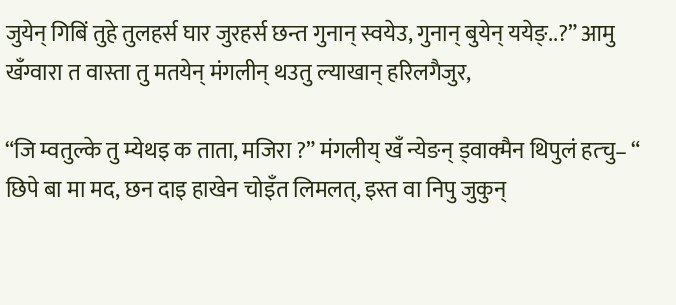जुयेन् गिबिं तुहे तुलहर्स घार जुरहर्स छन्त गुनान् स्वयेउ, गुनान् बुयेन् ययेङ्..?” आमु खँग्वारा त वास्ता तु मतयेन् मंगलीन् थउतु ल्याखान् हरिलगैजुर,

“जि म्वतुल्के तु म्येथइ क ताता, मजिरा ?” मंगलीय् खँ न्येङन् ड्वाक्मैन थिपुलं हत्चु– “ छिपे बा मा मद, छन दाइ हाखेन चोइँत लिमलत्, इस्त वा निपु जुकुन्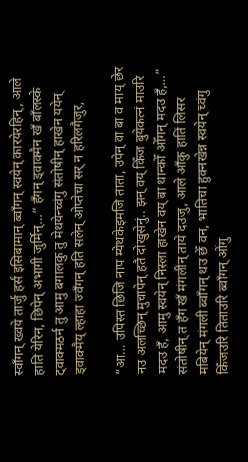स्वाँगन् ख्वये तार्जु हर्सं इसिबामान् ब्वाँगन् स्वयेन् कारयेरहिन्, आले हाति येरिन, छिपेन् अभागी जुर्मिन्…” हँगन् ड्वाक्मैन खँ बाँलस्के ट्वाक्मठर्न तु आमु बगालकु तु मेथयेन्च्वंगु संतोषीन् हाखेन ययेन् ड्वाक्मैय् ल्हाहा ज्वँगन् हति सलेन् ओप्तेचा सर् न हरिलगैजुर,

“आ… उपिस्त छिजि नाप म्येथकेइमजि ताता, उपेन् वा बा व माय् छेर नउ अलच्छिन् मुचापेन् हतै दोखुसेनुं.. झन् वय् किँज बुयेकत्नं माउरि मदउ हँ, आमु स्वयेन् निस्ला हाखेन वय् बा थान्कोँ ओँगन् मदउ हँ,…” संतोषीन् त हँग खँ मंगलीन् ताये दउजु, आले आँकु हातिं लिसर मबियेन् मंगली ब्वाँगन् थउ छेँ वन, भातिचा हुक्नखेन्न स्वयेन् च्वंगु किँजउरि तिताउरि ब्वाँगन् ओंगु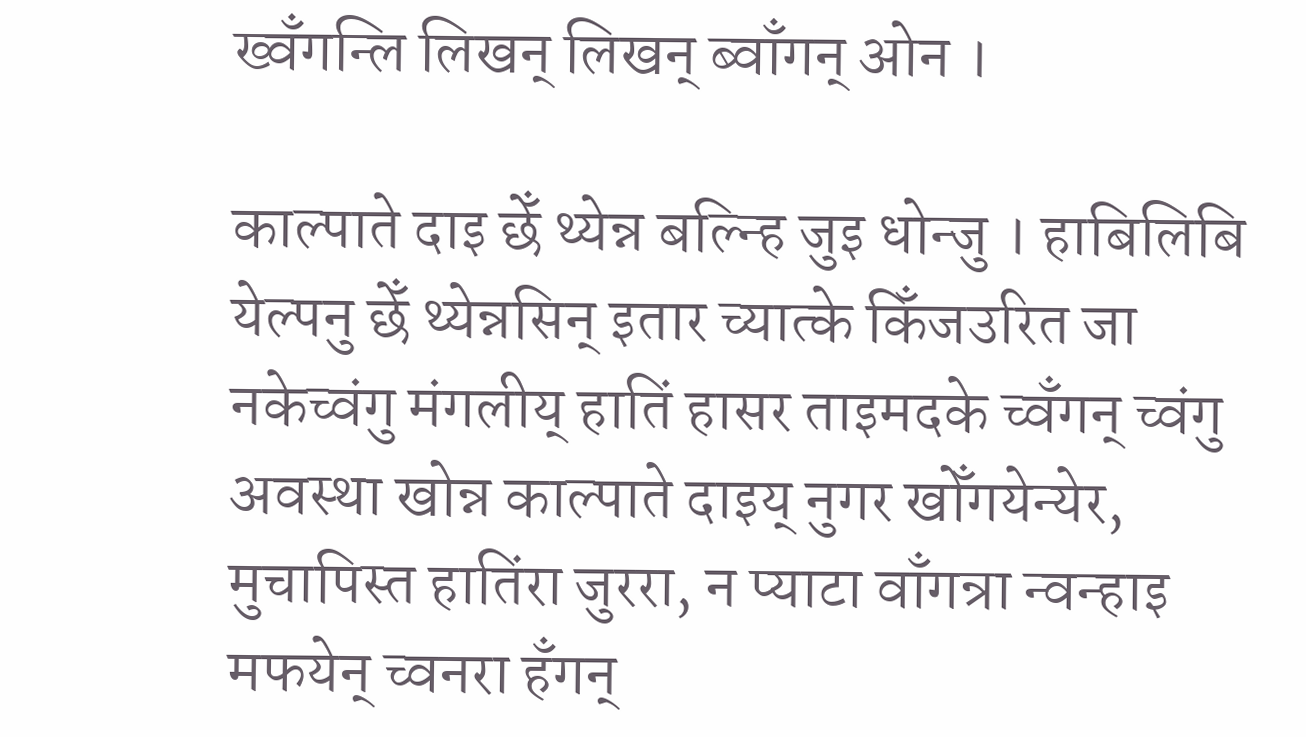ख्वँगन्लि लिखन् लिखन् ब्वाँगन् ओन ।

काल्पाते दाइ छेँ थ्येन्न बल्न्हि जुइ धोन्जु । हाबिलिबि येल्पनु छेँ थ्येन्नसिन् इतार च्यात्के किँजउरित जा नकेच्वंगु मंगलीय् हातिं हासर ताइमदके च्वँगन् च्वंगु अवस्था खोन्न काल्पाते दाइय् नुगर खोँगयेन्येर, मुचापिस्त हातिंरा जुररा, न प्याटा वाँगन्रा न्वन्हाइ मफयेन् च्वनरा हँगन्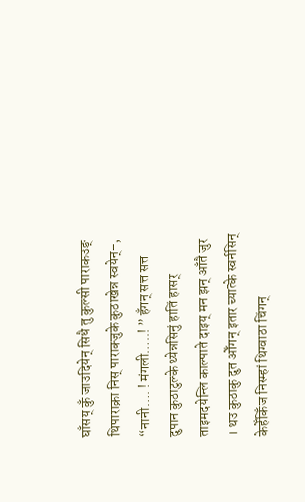घाँसय् कुँ जाउदियेन् सिधै तु कुल्सी पाराकउङ् थिपाराक्रा निस् पाराक्जुके कुठाखेन्न स्वयेन्–, “नानी…. ! मंगली…..! ” हँगन् सत्त सत्त दुपान कुठाटुल्के थ्येन्नसिनुं हातिं हासर् ताइमदयेन्लि काल्पाते दाइय् मन झन् आँतै जुर । थउ कुठाकु दुत ओँगन् इतार च्यात्के स्वर्नसिन् केहेँकिँज निस्म्हां थिग्वाठा चिंगन्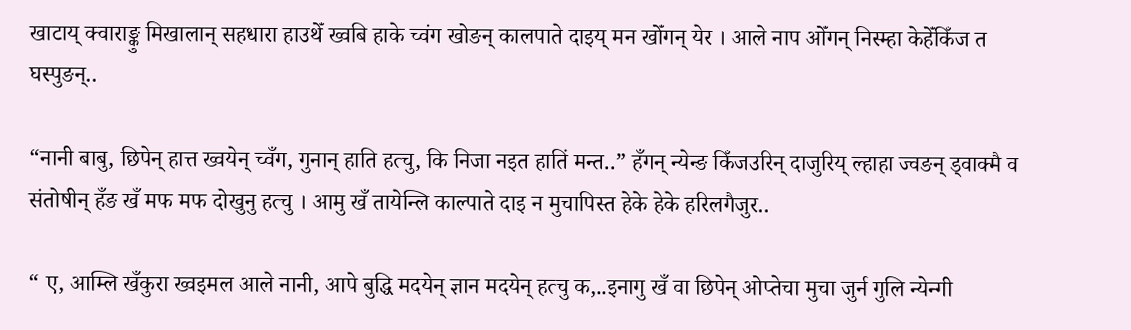खाटाय् क्वाराङ्कु मिखालान् सहधारा हाउथेँ ख्वबि हाके च्वंग खोङन् कालपाते दाइय् मन खोँगन् येर । आले नाप ओँगन् निस्म्हा केहेँकिँज त घस्पुङन्..

“नानी बाबु, छिपेन् हात्त ख्वयेन् च्वँग, गुनान् हाति हत्चु, कि निजा नइत हातिं मन्त..” हँगन् न्येन्ङ किँजउरिन् दाजुरिय् ल्हाहा ज्वङन् ड्वाक्मै व संतोषीन् हँङ खँ मफ मफ दोखुनु हत्चु । आमु खँ तायेन्लि काल्पाते दाइ न मुचापिस्त हेके हेके हरिलगैजुर..

“ ए, आम्लि खँकुरा ख्वइमल आले नानी, आपे बुद्धि मदयेन् ज्ञान मदयेन् हत्चु क,..इनागु खँ वा छिपेन् ओप्तेचा मुचा जुर्न गुलि न्येन्गी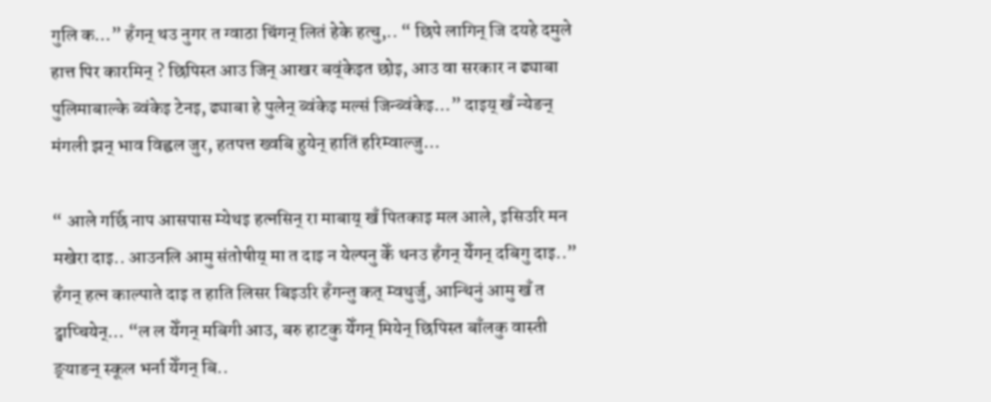गुलि क…” हँगन् थउ नुगर त ग्वाठा चिंगन् लितं हेके हत्चु,.. “ छिपे लागिन् जि दयहे दमुले हात्त पिर कारमिन् ? छिपिस्त आउ जिन् आखर बव्ंकेइत छोइ, आउ वा सरकार न ढ्याबा पुलिमाबाल्के ब्वंकेइ टेनइ, ढ्याबा हे पुलेन् ब्वंकेइ मल्सं जिन्ब्वंकेइ…” दाइय् खँ न्येङन् मंगली झन् भाव विह्वल जुर, हतपत्त ख्वबि हुयेन् हातिं हरिम्वाल्जु…

“ आले गर्छि नाप आसपास म्येथइ हत्नसिन् रा माबाय् खँ पितकाइ मल आले, इसिउरि मन मखेरा दाइ.. आउनलि आमु संतोषीय् मा त दाइ न येल्पनु केँ थनउ हँगन् येँगन् दबिगु दाइ..” हँगन् हत्न काल्पाते दाइ त हाति लिसर बिइउरि हँगन्तु कत् म्वथुर्जु, आन्थिनुं आमु खँ त ट्वाप्चियेन्… “ल ल येँगन् मबिगी आउ, बरु हाटकु येँगन् मियेन् छिपिस्त बाँलकु वास्ती ङ्याङन् स्कूल भर्ना येँगन् बि..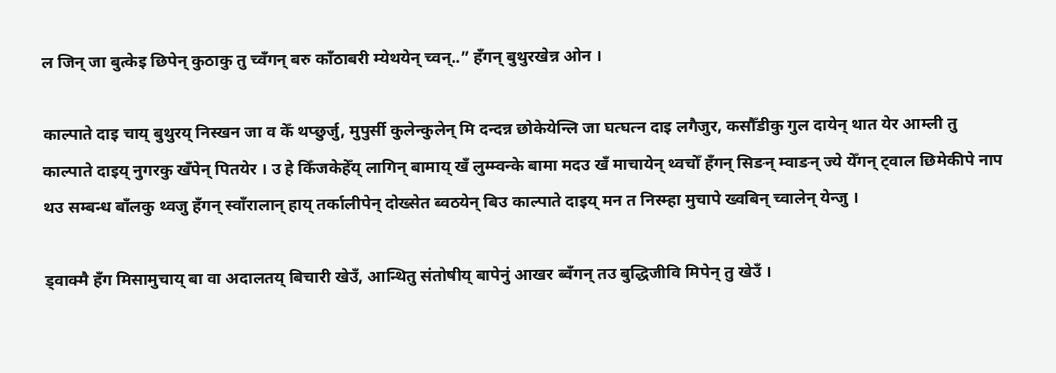ल जिन् जा बुत्केइ छिपेन् कुठाकु तु च्वँगन् बरु काँठाबरी म्येथयेन् च्वन्..” हँगन् बुथुरखेन्न ओन ।

काल्पाते दाइ चाय् बुथुरय् निस्खन जा व केँ थप्छुर्जु, मुपुर्सी कुलेन्कुलेन् मि दन्दन्न छोकेयेन्लि जा घत्घत्न दाइ लगैजुर, कसौँडीकु गुल दायेन् थात येर आम्ली तु काल्पाते दाइय् नुगरकु खँपेन् पितयेर । उ हे किँजकेहेँय् लागिन् बामाय् खँ लुम्म्वन्के बामा मदउ खँ माचायेन् थ्वचोँ हँगन् सिङन् म्वाङन् ज्ये येँगन् ट्वाल छिमेकीपे नाप थउ सम्बन्ध बाँलकु थ्वजु हँगन् स्वाँरालान् हाय् तर्कालीपेन् दोख्सेत ब्वठयेन् बिउ काल्पाते दाइय् मन त निस्म्हा मुचापे ख्वबिन् च्वालेन् येन्जु ।

ड्वाक्मै हँग मिसामुचाय् बा वा अदालतय् बिचारी खेउँ, आन्थितु संतोषीय् बापेनुं आखर ब्वँगन् तउ बुद्धिजीवि मिपेन् तु खेउँ ।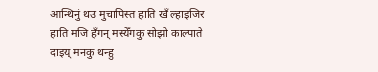आन्थिनुं थउ मुचापिस्त हाति खँ ल्हाइजिर हाति मजि हँगन् मस्येँगकु सोझो काल्पाते दाइय् मनकु थन्हु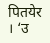पितयेर । ‘उ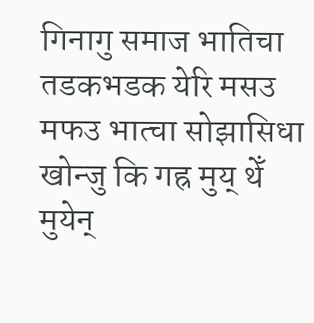गिनागु समाज भातिचा तडकभडक येरि मसउ मफउ भात्चा सोझासिधा खोन्जु कि गह्र मुय् थेँ मुयेन्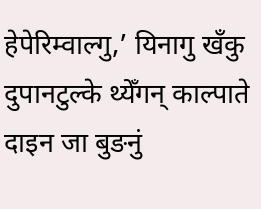हेपेरिम्वाल्गु,’ यिनागु खँकु दुपानटुल्के थ्येँगन् काल्पाते दाइन जा बुङनुं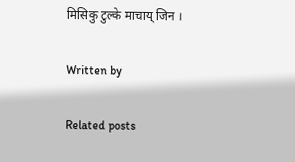मिसिकु टुल्के माचाय् जिन ।

Written by

Related posts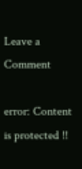Leave a Comment

error: Content is protected !!